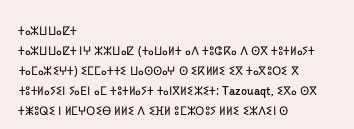ⵜⴰⵣⵡⵡⴰⵇⵜ
ⵜⴰⵣⵡⵡⴰⵇⵜ ⵏⵖ ⵣⵣⵡⴰⵇ (ⵜⴰⵡⴰⵍⵜ ⴰⴷ ⵜⵓⵛⴽⴰ ⴷ ⵙⴳ ⵜⵓⵜⵍⴰⵢⵜ ⵜⴰⵎⴰⵣⵉⵖⵜ) ⵉⵎⵎⴰⵜⵜⵉ ⵡⴰⵙⵙⴰⵖ ⵙ ⵉⴽⵍⵍⵉ ⵉⴳ ⵜⴰⴳⵓⵔⵉ ⴳ ⵜⵓⵜⵍⴰⵢⵉⵏ ⵢⴰⴹⵏ ⴰⵎ ⵜⵓⵜⵍⴰⵢⵜ ⵜⴰⵏⴳⵍⵉⵣⵉⵜ: Tazouaqt, ⵉⴳⴰ ⵙⴳ ⵜⵥⵓⵕⵉ ⵏ ⵍⵎⵖⵔⵉⴱ ⵍⵍⵉ ⴷ ⵉⴼⵍ ⵓⵎⵣⵔⵓⵢ ⵍⵍⵉ ⵉⵣⴷⵉⵏ ⵙ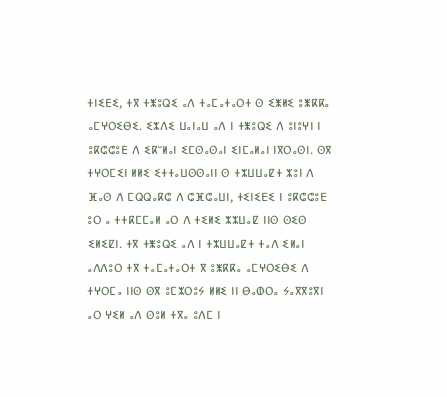ⵜⵏⵉⴹⵉ, ⵜⴳ ⵜⵥⵓⵕⵉ ⴰⴷ ⵜⴰⵎⴰⵜⴰⵔⵜ ⵙ ⵉⵥⵍⵉ ⵓⵥⴽⴽⴰ ⴰⵎⵖⵔⵉⴱⵉ. ⵉⵣⴷⵉ ⵡⴰⵏⴰⵡ ⴰⴷ ⵏ ⵜⵥⵓⵕⵉ ⴷ ⵓⵏⵓⵖⵏ ⵏ ⵓⴽⵛⵛⵓⴹ ⴷ ⵉⴽⵯⵍⴰⵏ ⵉⵎⵙⴰⵙⴰⵏ ⵉⵏⵎⴰⵍⴰⵏ ⵏⴳⵔⴰⵙⵏ. ⵙⴳ ⵜⵖⵔⵎⵉⵏ ⵍⵍⵉ ⵉⵜⵜⴰⵡⵙⵙⴰⵏⵏ ⵙ ⵜⵣⵡⵡⴰⵇⵜ ⵣⵓⵏ ⴷ ⴼⴰⵙ ⴷ ⵎⵕⵕⴰⴽⵛ ⴷ ⵛⴼⵛⴰⵡⵏ, ⵜⵉⵏⵉⴹⵉ ⵏ ⵓⴽⵛⵛⵓⴹ ⵓⵔ ⴰ ⵜⵜⴽⵎⵎⴰⵍ ⴰⵔ ⴷ ⵜⵉⵍⵉ ⵣⵣⵡⴰⵇ ⵏⵏⵙ ⵙⵉⵙ ⵉⵍⵉⵇⵏ. ⵜⴳ ⵜⵥⵓⵕⵉ ⴰⴷ ⵏ ⵜⵣⵡⵡⴰⵇⵜ ⵜⴰⴷ ⵉⵍⴰⵏ ⴰⴷⴷⵓⵔ ⵜⴳ ⵜⴰⵎⴰⵜⴰⵔⵜ ⴳ ⵓⵥⴽⴽⴰ ⴰⵎⵖⵔⵉⴱⵉ ⴷ ⵜⵖⵔⵎⴰ ⵏⵏⵙ ⵙⴳ ⵓⵎⵣⵔⵓⵢ ⵍⵍⵉ ⵏⵏ ⴱⴰⵀⵔⴰ ⵢⴰⴳⴳⵓⴳⵏ ⴰⵔ ⵖⵉⵍ ⴰⴷ ⵙⵓⵍ ⵜⴳⴰ ⵓⴷⵎ ⵏ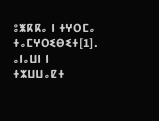ⵓⵥⴽⴽⴰ ⵏ ⵜⵖⵔⵎⴰ ⵜⴰⵎⵖⵔⵉⴱⵉⵜ[1].
ⴰⵏⴰⵡⵏ ⵏ ⵜⵣⵡⵡⴰⵇⵜ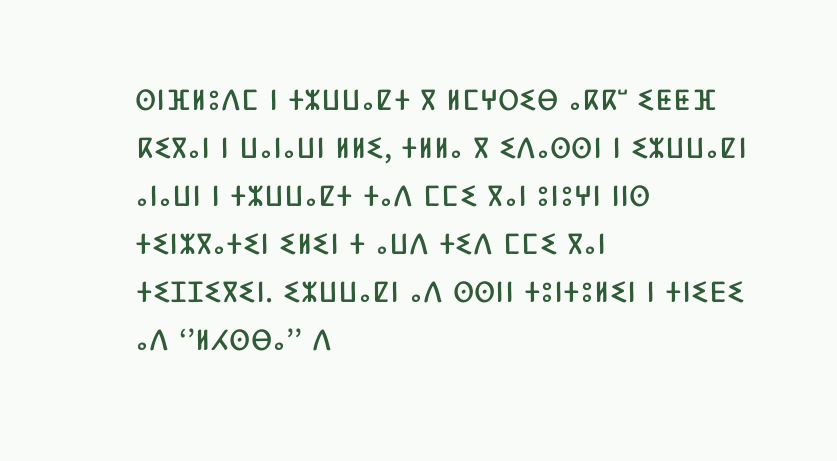ⵙⵏⴼⵍⵓⴷⵎ ⵏ ⵜⵣⵡⵡⴰⵇⵜ ⴳ ⵍⵎⵖⵔⵉⴱ ⴰⴽⴽⵯ ⵉⵟⵟⴼ ⴽⵉⴳⴰⵏ ⵏ ⵡⴰⵏⴰⵡⵏ ⵍⵍⵉ, ⵜⵍⵍⴰ ⴳ ⵉⴷⴰⵙⵙⵏ ⵏ ⵉⵣⵡⵡⴰⵇⵏ ⴰⵏⴰⵡⵏ ⵏ ⵜⵣⵡⵡⴰⵇⵜ ⵜⴰⴷ ⵎⵎⵉ ⴳⴰⵏ ⵓⵏⵓⵖⵏ ⵏⵏⵙ ⵜⵉⵏⵣⴳⴰⵜⵉⵏ ⵉⵍⵉⵏ ⵜ ⴰⵡⴷ ⵜⵉⴷ ⵎⵎⵉ ⴳⴰⵏ ⵜⵉⵊⵊⵉⴳⵉⵏ. ⵉⵣⵡⵡⴰⵇⵏ ⴰⴷ ⵙⵙⵏⵏ ⵜⵓⵏⵜⵓⵍⵉⵏ ⵏ ⵜⵏⵉⴹⵉ ⴰⴷ ‘’ⵍⵃⵙⴱⴰ’’ ⴷ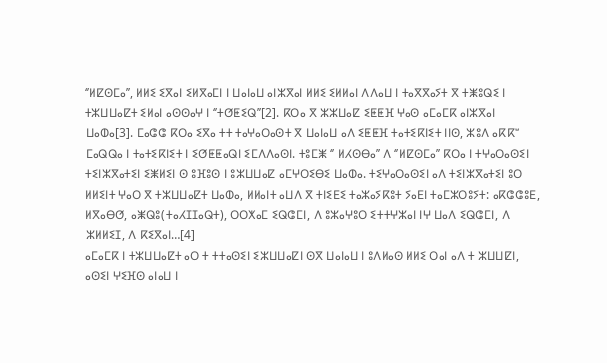‘’ⵍⵇⵙⵎⴰ’’, ⵍⵍⵉ ⵉⴳⴰⵏ ⵉⵍⴳⴰⵎⵏ ⵏ ⵡⴰⵏⴰⵡ ⴰⵏⵣⴳⴰⵏ ⵍⵍⵉ ⵉⵍⵍⴰⵏ ⴷⴷⴰⵡ ⵏ ⵜⴰⴳⴳⴰⵢⵜ ⴳ ⵜⵥⵓⵕⵉ ⵏ ⵜⵣⵡⵡⴰⵇⵜ ⵉⵍⴰⵏ ⴰⵙⵙⴰⵖ ⵏ ‘’ⵜⵚⵟⵉⵕ’’[2]. ⴽⵔⴰ ⴳ ⵣⵣⵡⴰⵇ ⵉⵟⵟⴼ ⵖⴰⵙ ⴰⵎⴰⵎⴽ ⴰⵏⵣⴳⴰⵏ ⵡⴰⵀⴰ[3]. ⵎⴰⵛⵛ ⴽⵔⴰ ⵉⴳⴰ ⵜⵜ ⵜⴰⵖⴰⵔⴰⵙⵜ ⴳ ⵡⴰⵏⴰⵡ ⴰⴷ ⵉⵟⵟⴼ ⵜⴰⵜⵉⴽⵏⵉⵜ ⵏⵏⵙ, ⵣⵓⴷ ⴰⴽⴽⵯ ⵎⴰⵕⵕⴰ ⵏ ⵜⴰⵜⵉⴽⵏⵉⵜ ⵏ ⵉⵚⵟⵟⴰⵕⵏ ⵉⵎⴷⴷⴰⵙⵏ. ⵜⵓⵎⵥ ‘’ ⵍⵃⵙⴱⴰ’’ ⴷ ‘’ⵍⵇⵙⵎⴰ’’ ⴽⵔⴰ ⵏ ⵜⵖⴰⵔⴰⵙⵉⵏ ⵜⵉⵏⵣⴳⴰⵜⵉⵏ ⵉⵥⵍⵉⵏ ⵙ ⵓⴼⵓⵙ ⵏ ⵓⵣⵡⵡⴰⵇ ⴰⵎⵖⵔⵉⴱⵉ ⵡⴰⵀⴰ. ⵜⵉⵖⴰⵔⴰⵙⵉⵏ ⴰⴷ ⵜⵉⵏⵣⴳⴰⵜⵉⵏ ⵓⵔ ⵍⵍⵉⵏⵜ ⵖⴰⵔ ⴳ ⵜⵣⵡⵡⴰⵇⵜ ⵡⴰⵀⴰ, ⵍⵍⴰⵏⵜ ⴰⵡⴷ ⴳ ⵜⵏⵉⴹⵉ ⵜⴰⵣⴰⵢⴽⵓⵜ ⵢⴰⴹⵏ ⵜⴰⵎⵣⵔⵓⵢⵜ: ⴰⴽⵛⵛⵓⴹ, ⵍⴳⴰⴱⵚ, ⴰⵥⵕⵓ(ⵜⴰⵃⵊⵊⴰⵕⵜ), ⵔⵔⵅⴰⵎ ⵉⵕⵛⵎⵏ, ⴷ ⵓⵣⴰⵖⵓⵔ ⵉⵜⵜⵖⵣⴰⵏ ⵏⵖ ⵡⴰⴷ ⵉⵕⵛⵎⵏ, ⴷ ⵣⵍⵍⵉⵊ, ⴷ ⴽⵉⴳⴰⵏ…[4]
ⴰⵎⴰⵎⴽ ⵏ ⵜⵣⵡⵡⴰⵇⵜ ⴰⵔ ⵜ ⵜⵜⴰⵙⵉⵏ ⵉⵣⵡⵡⴰⵇⵏ ⵙⴳ ⵡⴰⵏⴰⵡ ⵏ ⵓⴷⵍⴰⵙ ⵍⵍⵉ ⵔⴰⵏ ⴰⴷ ⵜ ⵣⵡⵡⵇⵏ, ⴰⵙⵉⵏ ⵖⵉⴼⵙ ⴰⵏⴰⵡ ⵏ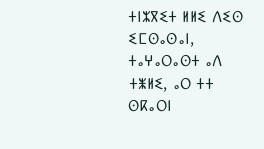ⵜⵏⵣⴳⵉⵜ ⵍⵍⵉ ⴷⵉⵙ ⵉⵎⵙⴰⵙⴰⵏ, ⵜⴰⵖⴰⵔⴰⵙⵜ ⴰⴷ ⵜⵥⵍⵉ, ⴰⵔ ⵜⵜ ⵙⴽⴰⵔⵏ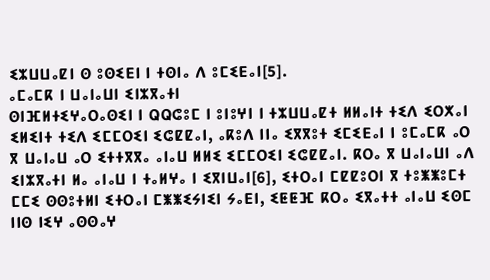ⵉⵣⵡⵡⴰⵇⵏ ⵙ ⵓⵙⵉⴹⵏ ⵏ ⵜⵙⵏⴰ ⴷ ⵓⵎⵉⴹⴰⵏ[5].
ⴰⵎⴰⵎⴽ ⵏ ⵡⴰⵏⴰⵡⵏ ⵉⵏⵣⴳⴰⵜⵏ
ⵙⵏⴼⵍⵜⵉⵖⴰⵔⴰⵙⵉⵏ ⵏ ⵕⵕⵛⵓⵎ ⵏ ⵓⵏⵓⵖⵏ ⵏ ⵜⵣⵡⵡⴰⵇⵜ ⵍⵍⴰⵏⵜ ⵜⵉⴷ ⵉⵔⵅⴰⵏ ⵉⵍⵉⵏⵜ ⵜⵉⴷ ⵉⵎⵎⵔⵉⵏ ⵉⵛⵇⵇⴰⵏ, ⴰⴽⵓⴷ ⵏⵏⴰ ⵉⴳⴳⵓⵜ ⵉⵎⵉⴹⴰⵏ ⵏ ⵓⵎⴰⵎⴽ ⴰⵔ ⴳ ⵡⴰⵏⴰⵡ ⴰⵔ ⵉⵜⵜⴳⴳⴰ ⴰⵏⴰⵡ ⵍⵍⵉ ⵉⵎⵎⵔⵉⵏ ⵉⵛⵇⵇⴰⵏ. ⴽⵔⴰ ⴳ ⵡⴰⵏⴰⵡⵏ ⴰⴷ ⵉⵏⵣⴳⴰⵜⵏ ⵍⴰ ⴰⵏⴰⵡ ⵏ ⵜⴰⵍⵖⴰ ⵏ ⵉⴳⵏⵡⴰⵏ[6], ⵉⵜⵔⴰⵏ ⵎⵇⵇⵓⵔⵏ ⴳ ⵜⵓⵥⵥⵓⵎⵜ ⵎⵎⵉ ⵙⵙⵓⵜⵍⵏ ⵉⵜⵔⴰⵏ ⵎⵥⵥⵉⵢⵏⵉⵏ ⵢⴰⴹⵏ, ⵉⵟⵟⴼ ⴽⵔⴰ ⵉⴳⴰⵜⵜ ⴰⵏⴰⵡ ⵉⵙⵎ ⵏⵏⵙ ⵏⵉⵖ ⴰⵙⵙⴰⵖ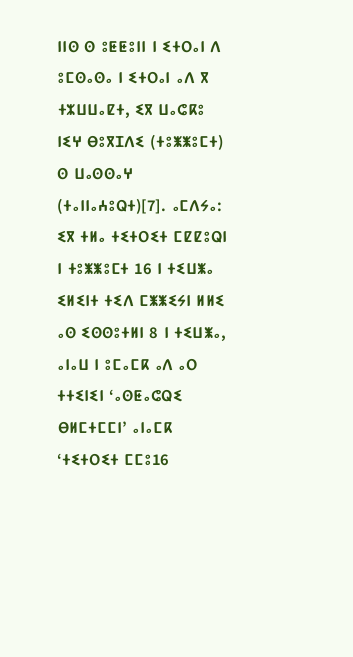ⵏⵏⵙ ⵙ ⵓⵟⵟⵓⵏⵏ ⵏ ⵉⵜⵔⴰⵏ ⴷ ⵓⵎⵙⴰⵙⴰ ⵏ ⵉⵜⵔⴰⵏ ⴰⴷ ⴳ ⵜⵣⵡⵡⴰⵇⵜ, ⵉⴳ ⵡⴰⵛⴽⵓ ⵏⵉⵖ ⴱⵓⴳⵊⴷⵉ (ⵜⵓⵥⵥⵓⵎⵜ) ⵙ ⵡⴰⵙⵙⴰⵖ (ⵜⴰⵏⵏⴰⵄⵓⵕⵜ)[7]. ⴰⵎⴷⵢⴰ: ⵉⴳ ⵜⵍⴰ ⵜⵉⵜⵔⵉⵜ ⵎⵇⵇⵓⵕⵏ ⵏ ⵜⵓⵥⵥⵓⵎⵜ 16 ⵏ ⵜⵉⵡⵥⴰ ⵉⵍⵉⵏⵜ ⵜⵉⴷ ⵎⵥⵥⵉⵢⵏ ⵍⵍⵉ ⴰⵙ ⵉⵙⵙⵓⵜⵍⵏ 8 ⵏ ⵜⵉⵡⵥⴰ, ⴰⵏⴰⵡ ⵏ ⵓⵎⴰⵎⴽ ⴰⴷ ⴰⵔ ⵜⵜⵉⵏⵉⵏ ‘ⴰⵙⵟⴰⵛⵕⵉ ⴱⵍⵎⵜⵎⵎⵏ’ ⴰⵏⴰⵎⴽ ‘ⵜⵉⵜⵔⵉⵜ ⵎⵎⵓ16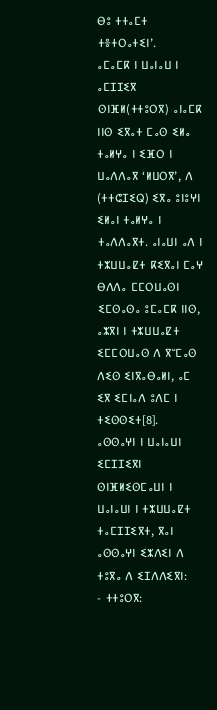ⴱⵓ ⵜⵜⴰⵎⵜ ⵜⴻⵜⵔⴰⵜⵉⵏ’.
ⴰⵎⴰⵎⴽ ⵏ ⵡⴰⵏⴰⵡ ⵏ ⴰⵎⵊⵊⵉⴳ
ⵙⵏⴼⵍ(ⵜⵜⵓⵔⴳ) ⴰⵏⴰⵎⴽ ⵏⵏⵙ ⵉⴳⴰⵜ ⵎⴰⵙ ⵉⵍⴰ ⵜⴰⵍⵖⴰ ⵏ ⵉⴼⵔ ⵏ ⵡⴰⴷⴷⴰⴳ ‘ⵍⵡⵔⴳ’, ⴷ (ⵜⵜⵛⵊⵉⵕ) ⵉⴳⴰ ⵓⵏⵓⵖⵏ ⵉⵍⴰⵏ ⵜⴰⵍⵖⴰ ⵏ ⵜⴰⴷⴷⴰⴳⵜ. ⴰⵏⴰⵡⵏ ⴰⴷ ⵏ ⵜⵣⵡⵡⴰⵇⵜ ⴽⵉⴳⴰⵏ ⵎⴰⵖ ⴱⴷⴷⴰ ⵎⵎⵔⵡⴰⵙⵏ ⵉⵎⵙⴰⵙⴰ ⵓⵎⴰⵎⴽ ⵏⵏⵙ, ⴰⵣⴳⵏ ⵏ ⵜⵣⵡⵡⴰⵇⵜ ⵉⵎⵎⵔⵡⴰⵙ ⴷ ⴳⵯⵎⴰⵙ ⴷⵉⵙ ⵉⵏⴳⴰⴱⴰⵍⵏ, ⴰⵎ ⵉⴳ ⵉⵎⵏⴰⴷ ⵓⴷⵎ ⵏ ⵜⵉⵙⵙⵉⵜ[8].
ⴰⵙⵙⴰⵖⵏ ⵏ ⵡⴰⵏⴰⵡⵏ ⵉⵎⵊⵊⵉⴳⵏ
ⵙⵏⴼⵍⵉⵙⵎⴰⵡⵏ ⵏ ⵡⴰⵏⴰⵡⵏ ⵏ ⵜⵣⵡⵡⴰⵇⵜ ⵜⴰⵎⵊⵊⵉⴳⵜ, ⴳⴰⵏ ⴰⵙⵙⴰⵖⵏ ⵉⵣⴷⵉⵏ ⴷ ⵜⵓⴳⴰ ⴷ ⵉⵊⴷⴷⵉⴳⵏ:
- ⵜⵜⵓⵔⴳ: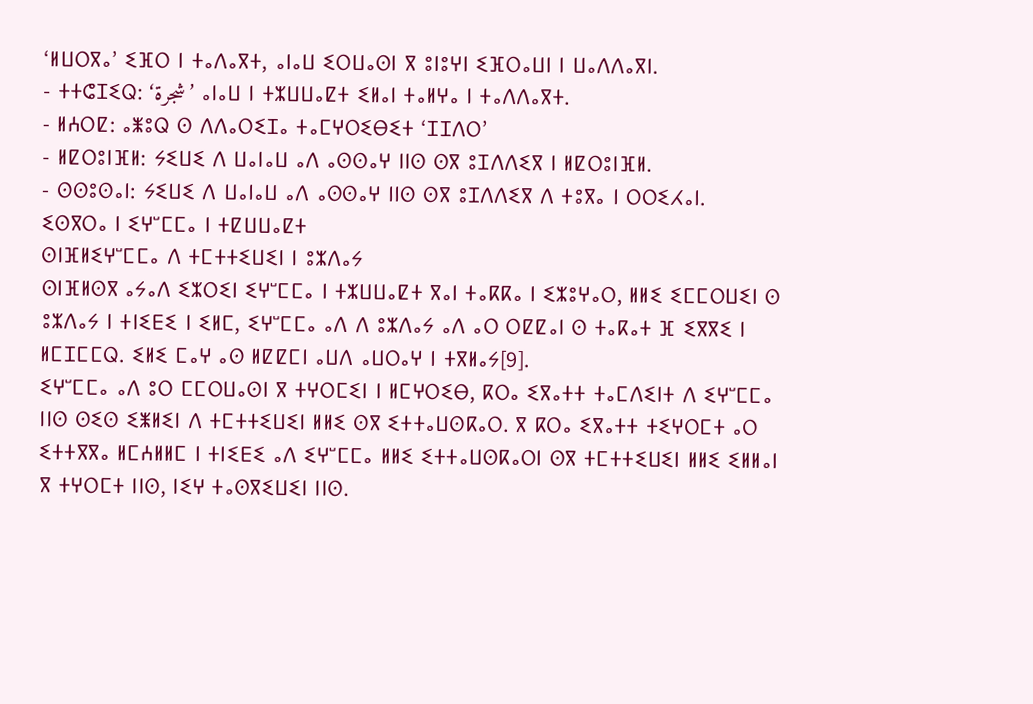‘ⵍⵡⵔⴳⴰ’ ⵉⴼⵔ ⵏ ⵜⴰⴷⴰⴳⵜ, ⴰⵏⴰⵡ ⵉⵔⵡⴰⵙⵏ ⴳ ⵓⵏⵓⵖⵏ ⵉⴼⵔⴰⵡⵏ ⵏ ⵡⴰⴷⴷⴰⴳⵏ.
- ⵜⵜⵛⵊⵉⵕ: ‘شجرة’ ⴰⵏⴰⵡ ⵏ ⵜⵣⵡⵡⴰⵇⵜ ⵉⵍⴰⵏ ⵜⴰⵍⵖⴰ ⵏ ⵜⴰⴷⴷⴰⴳⵜ.
- ⵍⵄⵔⵇ: ⴰⵥⵓⵕ ⵙ ⴷⴷⴰⵔⵉⵊⴰ ⵜⴰⵎⵖⵔⵉⴱⵉⵜ ‘ⵊⵊⴷⵔ’
- ⵍⵇⵔⵓⵏⴼⵍ: ⵢⵉⵡⵉ ⴷ ⵡⴰⵏⴰⵡ ⴰⴷ ⴰⵙⵙⴰⵖ ⵏⵏⵙ ⵙⴳ ⵓⵊⴷⴷⵉⴳ ⵏ ⵍⵇⵔⵓⵏⴼⵍ.
- ⵙⵙⵓⵙⴰⵏ: ⵢⵉⵡⵉ ⴷ ⵡⴰⵏⴰⵡ ⴰⴷ ⴰⵙⵙⴰⵖ ⵏⵏⵙ ⵙⴳ ⵓⵊⴷⴷⵉⴳ ⴷ ⵜⵓⴳⴰ ⵏ ⵔⵔⵉⵃⴰⵏ.
ⵉⵙⴳⵔⴰ ⵏ ⵉⵖⵯⵎⵎⴰ ⵏ ⵜⵇⵡⵡⴰⵇⵜ
ⵙⵏⴼⵍⵉⵖⵯⵎⵎⴰ ⴷ ⵜⵎⵜⵜⵉⵡⵉⵏ ⵏ ⵓⵣⴷⴰⵢ
ⵙⵏⴼⵍⵙⴳ ⴰⵢⴰⴷ ⵉⵣⵔⵉⵏ ⵉⵖⵯⵎⵎⴰ ⵏ ⵜⵣⵡⵡⴰⵇⵜ ⴳⴰⵏ ⵜⴰⴽⴽⴰ ⵏ ⵉⵣⵓⵖⴰⵔ, ⵍⵍⵉ ⵉⵎⵎⵔⵡⵉⵏ ⵙ ⵓⵣⴷⴰⵢ ⵏ ⵜⵏⵉⴹⵉ ⵏ ⵉⵍⵎ, ⵉⵖⵯⵎⵎⴰ ⴰⴷ ⴷ ⵓⵣⴷⴰⵢ ⴰⴷ ⴰⵔ ⵔⵇⵇⴰⵏ ⵙ ⵜⴰⴽⴰⵜ ⴼ ⵉⴳⴳⵉ ⵏ ⵍⵎⵊⵎⵎⵕ. ⵉⵍⵉ ⵎⴰⵖ ⴰⵙ ⵍⵇⵇⵎⵏ ⴰⵡⴷ ⴰⵡⵔⴰⵖ ⵏ ⵜⴳⵍⴰⵢ[9].
ⵉⵖⵯⵎⵎⴰ ⴰⴷ ⵓⵔ ⵎⵎⵔⵡⴰⵙⵏ ⴳ ⵜⵖⵔⵎⵉⵏ ⵏ ⵍⵎⵖⵔⵉⴱ, ⴽⵔⴰ ⵉⴳⴰⵜⵜ ⵜⴰⵎⴷⵉⵏⵜ ⴷ ⵉⵖⵯⵎⵎⴰ ⵏⵏⵙ ⵙⵉⵙ ⵉⵥⵍⵉⵏ ⴷ ⵜⵎⵜⵜⵉⵡⵉⵏ ⵍⵍⵉ ⵙⴳ ⵉⵜⵜⴰⵡⵙⴽⴰⵔ. ⴳ ⴽⵔⴰ ⵉⴳⴰⵜⵜ ⵜⵉⵖⵔⵎⵜ ⴰⵔ ⵉⵜⵜⴳⴳⴰ ⵍⵎⵄⵍⵍⵎ ⵏ ⵜⵏⵉⴹⵉ ⴰⴷ ⵉⵖⵯⵎⵎⴰ ⵍⵍⵉ ⵉⵜⵜⴰⵡⵙⴽⴰⵔⵏ ⵙⴳ ⵜⵎⵜⵜⵉⵡⵉⵏ ⵍⵍⵉ ⵉⵍⵍⴰⵏ ⴳ ⵜⵖⵔⵎⵜ ⵏⵏⵙ, ⵏⵉⵖ ⵜⴰⵙⴳⵉⵡⵉⵏ ⵏⵏⵙ.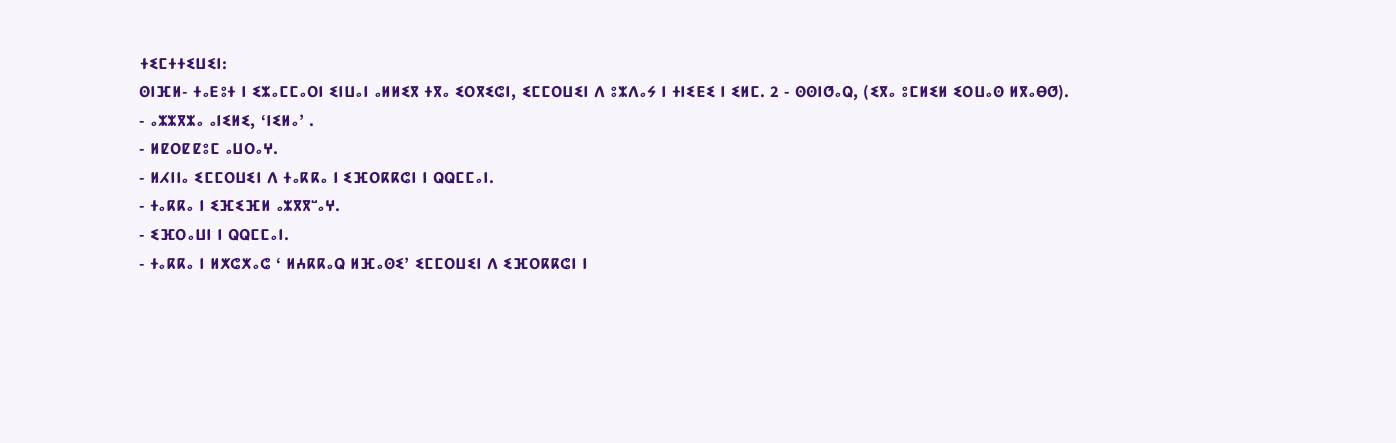ⵜⵉⵎⵜⵜⵉⵡⵉⵏ:
ⵙⵏⴼⵍ- ⵜⴰⴹⵓⵜ ⵏ ⵉⵣⴰⵎⵎⴰⵔⵏ ⵉⵏⵡⴰⵏ ⴰⵍⵍⵉⴳ ⵜⴳⴰ ⵉⵔⴳⵉⵛⵏ, ⵉⵎⵎⵔⵡⵉⵏ ⴷ ⵓⵣⴷⴰⵢ ⵏ ⵜⵏⵉⴹⵉ ⵏ ⵉⵍⵎ. 2 - ⵙⵙⵏⵚⴰⵕ, (ⵉⴳⴰ ⵓⵎⵍⵉⵍ ⵉⵔⵡⴰⵙ ⵍⴳⴰⴱⵚ).
- ⴰⵣⵣⴳⵣⴰ ⴰⵏⵉⵍⵉ, ‘ⵏⵉⵍⴰ’ .
- ⵍⵇⵔⵇⵇⵓⵎ ⴰⵡⵔⴰⵖ.
- ⵍⵃⵏⵏⴰ ⵉⵎⵎⵔⵡⵉⵏ ⴷ ⵜⴰⴽⴽⴰ ⵏ ⵉⴼⵔⴽⴽⵛⵏ ⵏ ⵕⵕⵎⵎⴰⵏ.
- ⵜⴰⴽⴽⴰ ⵏ ⵉⴼⵉⴼⵍ ⴰⵣⴳⴳⵯⴰⵖ.
- ⵉⴼⵔⴰⵡⵏ ⵏ ⵕⵕⵎⵎⴰⵏ.
- ⵜⴰⴽⴽⴰ ⵏ ⵍⵅⵛⵅⴰⵛ ‘ ⵍⵄⴽⴽⴰⵕ ⵍⴼⴰⵙⵉ’ ⵉⵎⵎⵔⵡⵉⵏ ⴷ ⵉⴼⵔⴽⴽⵛⵏ ⵏ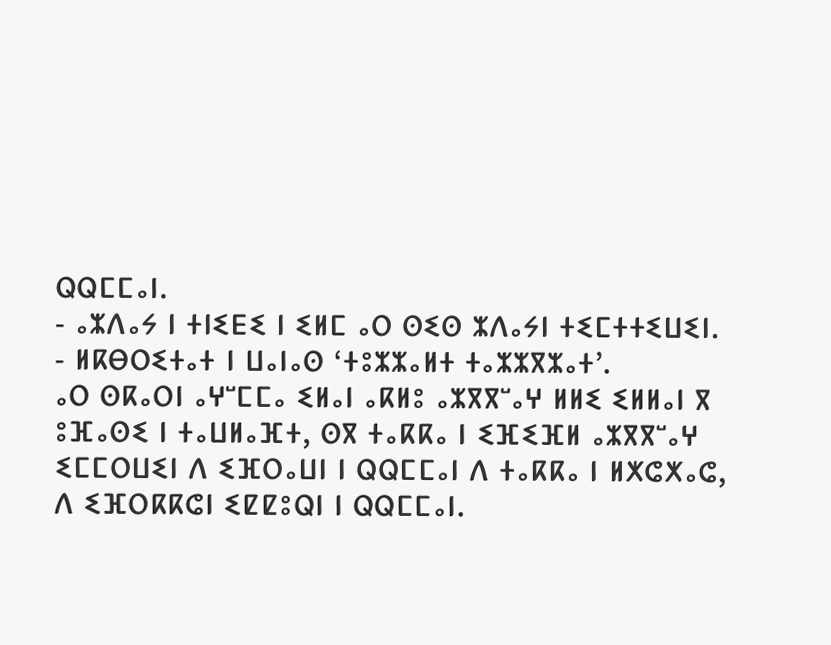ⵕⵕⵎⵎⴰⵏ.
- ⴰⵣⴷⴰⵢ ⵏ ⵜⵏⵉⴹⵉ ⵏ ⵉⵍⵎ ⴰⵔ ⵙⵉⵙ ⵣⴷⴰⵢⵏ ⵜⵉⵎⵜⵜⵉⵡⵉⵏ.
- ⵍⴽⴱⵔⵉⵜⴰⵜ ⵏ ⵡⴰⵏⴰⵙ ‘ⵜⵓⵣⵣⴰⵍⵜ ⵜⴰⵣⵣⴳⵣⴰⵜ’.
ⴰⵔ ⵙⴽⴰⵔⵏ ⴰⵖⵯⵎⵎⴰ ⵉⵍⴰⵏ ⴰⴽⵍⵓ ⴰⵣⴳⴳⵯⴰⵖ ⵍⵍⵉ ⵉⵍⵍⴰⵏ ⴳ ⵓⴼⴰⵙⵉ ⵏ ⵜⴰⵡⵍⴰⴼⵜ, ⵙⴳ ⵜⴰⴽⴽⴰ ⵏ ⵉⴼⵉⴼⵍ ⴰⵣⴳⴳⵯⴰⵖ ⵉⵎⵎⵔⵡⵉⵏ ⴷ ⵉⴼⵔⴰⵡⵏ ⵏ ⵕⵕⵎⵎⴰⵏ ⴷ ⵜⴰⴽⴽⴰ ⵏ ⵍⵅⵛⵅⴰⵛ, ⴷ ⵉⴼⵔⴽⴽⵛⵏ ⵉⵇⵇⵓⵕⵏ ⵏ ⵕⵕⵎⵎⴰⵏ.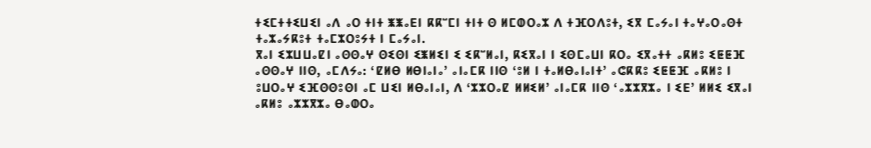ⵜⵉⵎⵜⵜⵉⵡⵉⵏ ⴰⴷ ⴰⵔ ⵜⵏⵜ ⵥⵥⴰⴹⵏ ⴽⴽⵯⵎⵏ ⵜⵏⵜ ⵙ ⵍⵎⵀⵔⴰⵣ ⴷ ⵜⴼⵔⴷⵓⵜ, ⵉⴳ ⵎⴰⵢⴰⵏ ⵜⴰⵖⴰⵔⴰⵙⵜ ⵜⴰⵣⴰⵢⴽⵓⵜ ⵜⴰⵎⵣⵔⵓⵢⵜ ⵏ ⵎⴰⵢⴰⵏ.
ⴳⴰⵏ ⵉⵣⵡⵡⴰⵇⵏ ⴰⵙⵙⴰⵖ ⵙⵉⵙⵏ ⵉⵥⵍⵉⵏ ⵉ ⵉⴽⵯⵍⴰⵏ, ⴽⵉⴳⴰⵏ ⵏ ⵉⵙⵎⴰⵡⵏ ⴽⵔⴰ ⵉⴳⴰⵜⵜ ⴰⴽⵍⵓ ⵉⵟⵟⴼ ⴰⵙⵙⴰⵖ ⵏⵏⵙ, ⴰⵎⴷⵢⴰ: ‘ⵇⵍⴱ ⵍⴱⵏⴰⵏⴰ’ ⴰⵏⴰⵎⴽ ⵏⵏⵙ ‘ⵓⵍ ⵏ ⵜⴰⵍⴱⴰⵏⴰⵏⵜ’ ⴰⵛⴽⴽⵓ ⵉⵟⵟⴼ ⴰⴽⵍⵓ ⵏ ⵓⵡⵔⴰⵖ ⵉⴼⵙⵙⵓⵙⵏ ⴰⵎ ⵡⵉⵏ ⵍⴱⴰⵏⴰⵏ, ⴷ ‘ⵣⵣⵔⴰⵇ ⵍⵍⵉⵍ’ ⴰⵏⴰⵎⴽ ⵏⵏⵙ ‘ⴰⵣⵣⴳⵣⴰ ⵏ ⵉⴹ’ ⵍⵍⵉ ⵉⴳⴰⵏ ⴰⴽⵍⵓ ⴰⵣⵣⴳⵣⴰ ⴱⴰⵀⵔⴰ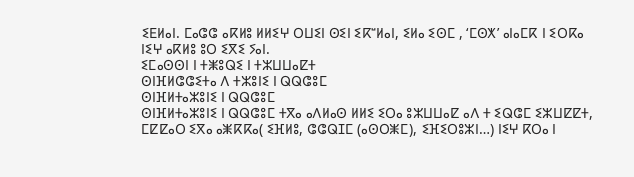ⵉⴹⵍⴰⵏ. ⵎⴰⵛⵛ ⴰⴽⵍⵓ ⵍⵍⵉⵖ ⵔⵡⵉⵏ ⵙⵉⵏ ⵉⴽⵯⵍⴰⵏ, ⵉⵍⴰ ⵉⵙⵎ , ‘ⵎⵙⵅ’ ⴰⵏⴰⵎⴽ ⵏ ⵉⵔⴽⴰ ⵏⵉⵖ ⴰⴽⵍⵓ ⵓⵔ ⵉⴳⵉ ⵢⴰⵏ.
ⵉⵎⴰⵙⵙⵏ ⵏ ⵜⵥⵓⵕⵉ ⵏ ⵜⵣⵡⵡⴰⵇⵜ
ⵙⵏⴼⵍⵛⵛⵉⵜⴰ ⴷ ⵜⵣⵓⵏⵉ ⵏ ⵕⵕⵛⵓⵎ
ⵙⵏⴼⵍⵜⴰⵣⵓⵏⵉ ⵏ ⵕⵕⵛⵓⵎ
ⵙⵏⴼⵍⵜⴰⵣⵓⵏⵉ ⵏ ⵕⵕⵛⵓⵎ ⵜⴳⴰ ⴰⴷⵍⴰⵙ ⵍⵍⵉ ⵉⵔⴰ ⵓⵣⵡⵡⴰⵇ ⴰⴷ ⵜ ⵉⵕⵛⵎ ⵉⵣⵡⵇⵇⵜ, ⵎⵇⵇⴰⵔ ⵉⴳⴰ ⴰⵥⴽⴽⴰ( ⵉⴼⵍⵓ, ⵛⵛⵕⵊⵎ (ⴰⵙⵔⵥⵎ), ⵉⴼⵉⵔⵓⵣⵏ…) ⵏⵉⵖ ⴽⵔⴰ ⵏ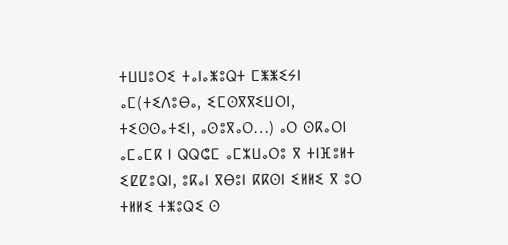ⵜⵡⵡⵓⵔⵉ ⵜⴰⵏⴰⵥⵓⵕⵜ ⵎⵥⵥⵉⵢⵏ ⴰⵎ(ⵜⵉⴷⵓⴱⴰ, ⵉⵎⵙⴳⴳⵉⵡⵔⵏ, ⵜⵉⵙⵙⴰⵜⵉⵏ, ⴰⵙⵓⴳⴰⵔ…) ⴰⵔ ⵙⴽⴰⵔⵏ ⴰⵎⴰⵎⴽ ⵏ ⵕⵕⵛⵎ ⴰⵎⵣⵡⴰⵔⵓ ⴳ ⵜⵏⴼⵓⵍⵜ ⵉⵇⵇⵓⵕⵏ, ⵓⴽⴰⵏ ⴳⴱⵓⵏ ⴽⴽⵙⵏ ⵉⵍⵍⵉ ⴳ ⵓⵔ ⵜⵍⵍⵉ ⵜⵥⵓⵕⵉ ⵙ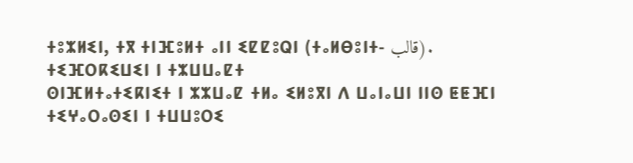ⵜⵓⵣⵍⵉⵏ, ⵜⴳ ⵜⵏⴼⵓⵍⵜ ⴰⵏⵏ ⵉⵇⵇⵓⵕⵏ (ⵜⴰⵍⴱⵓⵏⵜ- قالب).
ⵜⵉⴼⵔⴽⵉⵡⵉⵏ ⵏ ⵜⵣⵡⵡⴰⵇⵜ
ⵙⵏⴼⵍⵜⴰⵜⵉⴽⵏⵉⵜ ⵏ ⵣⵣⵡⴰⵇ ⵜⵍⴰ ⵉⵍⵓⴳⵏ ⴷ ⵡⴰⵏⴰⵡⵏ ⵏⵏⵙ ⵟⵟⴼⵏ ⵜⵉⵖⴰⵔⴰⵙⵉⵏ ⵏ ⵜⵡⵡⵓⵔⵉ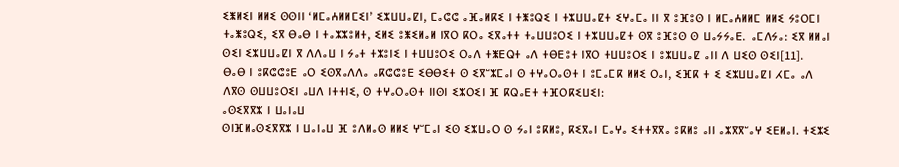ⵉⵥⵍⵉⵏ ⵍⵍⵉ ⵙⵙⵏⵏ ‘ⵍⵎⴰⵄⵍⵍⵎⵉⵏ’ ⵉⵣⵡⵡⴰⵇⵏ, ⵎⴰⵛⵛ ⴰⴼⴰⵍⴽⵉ ⵏ ⵜⵥⵓⵕⵉ ⵏ ⵜⵣⵡⵡⴰⵇⵜ ⵉⵖⴰⵎⴰ ⵏⵏ ⴳ ⵓⴼⵓⵙ ⵏ ⵍⵎⴰⵄⵍⵍⵎ ⵍⵍⵉ ⵢⵓⵔⵎⵏ ⵜⴰⵥⵓⵕⵉ, ⵉⴳ ⴱⴰⴱ ⵏ ⵜⴰⵣⵣⵓⵍⵜ, ⵉⵍⵉ ⵓⵥⵉⵍⴰⵍ ⵏⴳⵔ ⴽⵔⴰ ⵉⴳⴰⵜⵜ ⵜⴰⵡⵡⵓⵔⵉ ⵏ ⵜⵣⵡⵡⴰⵇⵜ ⵙⴳ ⵓⴼⵓⵙ ⵙ ⵡⴰⵢⵢⴰⴹ. ⴰⵎⴷⵢⴰ: ⵉⴳ ⵍⵍⴰⵏ ⵙⵉⵏ ⵉⵣⵡⵡⴰⵇⵏ ⴳ ⴷⴷⴰⵡ ⵏ ⵢⴰⵜ ⵜⵣⵓⵏⵉ ⵏ ⵜⵡⵡⵓⵔⵉ ⵔⴰⴷ ⵜⵥⴹⵕⵜ ⴰⴷ ⵜⴱⴹⵓⵜ ⵏⴳⵔ ⵜⵡⵡⵓⵔⵉ ⵏ ⵓⵣⵡⵡⴰⵇ ⴰⵏⵏ ⴷ ⵡⵉⵙ ⵙⵉⵏ[11].
ⴱⴰⴱ ⵏ ⵓⴽⵛⵛⵓⴹ ⴰⵔ ⵉⵙⴳⴰⴷⴷⴰ ⴰⴽⵛⵛⵓⴹ ⵉⴱⴱⵉⵜ ⵙ ⵉⴳⵯⵣⵎⴰⵏ ⵙ ⵜⵖⴰⵔⴰⵙⵜ ⵏ ⵓⵎⴰⵎⴽ ⵍⵍⵉ ⵔⴰⵏ, ⵉⴼⴽ ⵜ ⵉ ⵉⵣⵡⵡⴰⵇⵏ ⵃⵎⴰ ⴰⴷ ⴷⴳⵙ ⵙⵡⵡⵓⵔⵉⵏ ⴰⵡⴷ ⵏⵜⵜⵏⵉ, ⵙ ⵜⵖⴰⵔⴰⵙⵜ ⵏⵏⵙⵏ ⵉⵣⵔⵉⵏ ⴼ ⴽⵕⴰⴹⵜ ⵜⴼⵔⴽⵉⵡⵉⵏ:
ⴰⵙⵉⴳⴳⵣ ⵏ ⵡⴰⵏⴰⵡ
ⵙⵏⴼⵍⴰⵙⵉⴳⴳⵣ ⵏ ⵡⴰⵏⴰⵡ ⴼ ⵓⴷⵍⴰⵙ ⵍⵍⵉ ⵖⵯⵎⴰⵏ ⵉⵙ ⵉⵣⵡⴰⵔ ⵙ ⵢⴰⵏ ⵓⴽⵍⵓ, ⴽⵉⴳⴰⵏ ⵎⴰⵖⴰ ⵉⵜⵜⴳⴳⴰ ⵓⴽⵍⵓ ⴰⵏⵏ ⴰⵣⴳⴳⵯⴰⵖ ⵉⴹⵍⴰⵏ. ⵜⵉⵣⵉ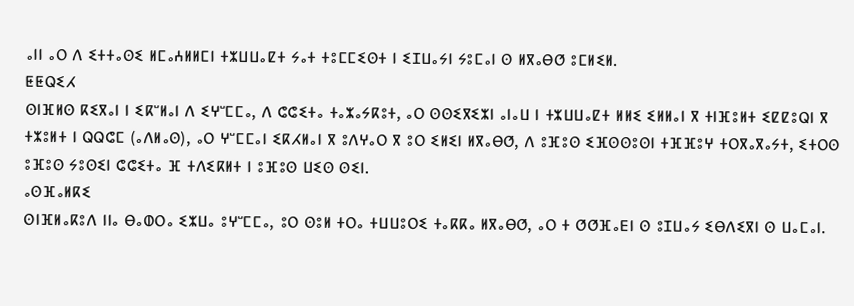ⴰⵏⵏ ⴰⵔ ⴷ ⵉⵜⵜⴰⵙⵉ ⵍⵎⴰⵄⵍⵍⵎⵏ ⵜⵣⵡⵡⴰⵇⵜ ⵢⴰⵜ ⵜⵓⵎⵎⵉⵙⵜ ⵏ ⵉⵊⵡⴰⵢⵏ ⵢⵓⵎⴰⵏ ⵙ ⵍⴳⴰⴱⵚ ⵓⵎⵍⵉⵍ.
ⵟⵟⵕⵉⵃ
ⵙⵏⴼⵍⵙ ⴽⵉⴳⴰⵏ ⵏ ⵉⴽⵯⵍⴰⵏ ⴷ ⵉⵖⵯⵎⵎⴰ, ⴷ ⵛⵛⵉⵜⴰ ⵜⴰⵣⴰⵢⴽⵓⵜ, ⴰⵔ ⵙⵙⵉⴳⵉⵣⵏ ⴰⵏⴰⵡ ⵏ ⵜⵣⵡⵡⴰⵇⵜ ⵍⵍⵉ ⵉⵍⵍⴰⵏ ⴳ ⵜⵏⴼⵓⵍⵜ ⵉⵇⵇⵓⵕⵏ ⴳ ⵜⵣⵓⵍⵜ ⵏ ⵕⵕⵛⵎ (ⴰⴷⵍⴰⵙ), ⴰⵔ ⵖⵯⵎⵎⴰⵏ ⵉⴽⵃⵍⴰⵏ ⴳ ⵓⴷⵖⴰⵔ ⴳ ⵓⵔ ⵉⵍⵉⵏ ⵍⴳⴰⴱⵚ, ⴷ ⵓⴼⵓⵙ ⵉⴼⵙⵙⵓⵙⵏ ⵜⴼⴼⵓⵖ ⵜⵔⴳⴰⴳⴰⵢⵜ, ⵉⵜⵔⵙ ⵓⴼⵓⵙ ⵢⵓⵙⵉⵏ ⵛⵛⵉⵜⴰ ⴼ ⵜⴷⵉⴽⵍⵜ ⵏ ⵓⴼⵓⵙ ⵡⵉⵙ ⵙⵉⵏ.
ⴰⵙⴼⴰⵍⴽⵉ
ⵙⵏⴼⵍⴰⴽⵓⴷ ⵏⵏⴰ ⴱⴰⵀⵔⴰ ⵉⵣⵡⴰ ⵓⵖⵯⵎⵎⴰ, ⵓⵔ ⵙⵓⵍ ⵜⵔⴰ ⵜⵡⵡⵓⵔⵉ ⵜⴰⴽⴽⴰ ⵍⴳⴰⴱⵚ, ⴰⵔ ⵜ ⵚⵚⴼⴰⴹⵏ ⵙ ⵓⵊⵡⴰⵢ ⵉⴱⴷⵉⴳⵏ ⵙ ⵡⴰⵎⴰⵏ.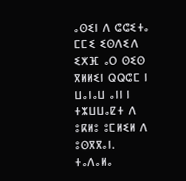ⴰⵙⵉⵏ ⴷ ⵛⵛⵉⵜⴰ ⵎⵎⵉ ⵉⵙⴷⵉⴷ ⵉⵅⴼ ⴰⵔ ⵙⵉⵙ ⴳⵍⵍⵉⵏ ⵕⵕⵛⵎ ⵏ ⵡⴰⵏⴰⵡ ⴰⵏⵏ ⵏ ⵜⵣⵡⵡⴰⵇⵜ ⴷ ⵓⴽⵍⵓ ⵓⵎⵍⵉⵍ ⴷ ⵓⵙⴳⴳⴰⵏ.
ⵜⴰⴷⴰⵍⴰ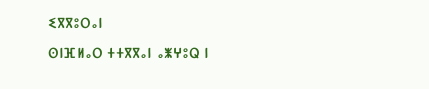ⵉⴳⴳⵓⵔⴰⵏ
ⵙⵏⴼⵍⴰⵔ ⵜⵜⴳⴳⴰⵏ ⴰⵥⵖⵓⵕ ⵏ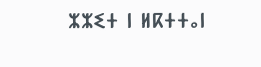ⵣⵣⵉⵜ ⵏ ⵍⴽⵜⵜⴰⵏ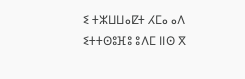ⵉ ⵜⵣⵡⵡⴰⵇⵜ ⵃⵎⴰ ⴰⴷ ⵉⵜⵜⵙⵓⴼⵓ ⵓⴷⵎ ⵏⵏⵙ ⴳ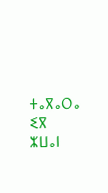ⵜⴰⴳⴰⵔⴰ ⵉⴳ ⵣⵡⴰⵏ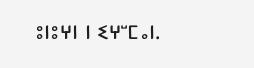ⵓⵏⵓⵖⵏ ⵏ ⵉⵖⵯⵎⴰⵏ.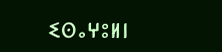ⵉⵙⴰⵖⵓⵍⵏ